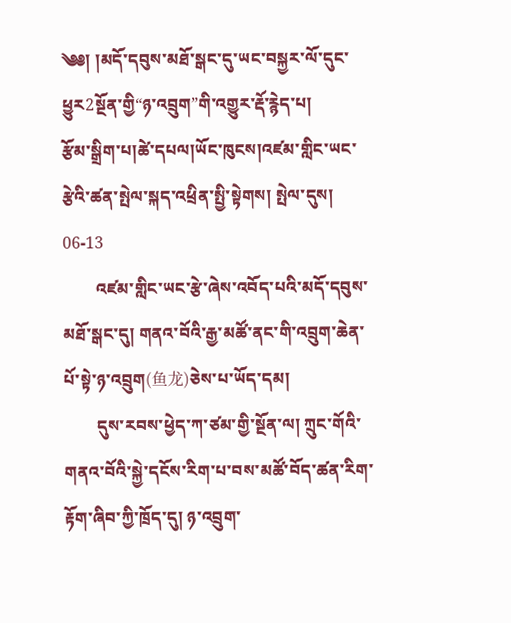༄༅། །མདོ་དབུས་མཐོ་སྒང་དུ་ཡང་བསྐྱར་ལོ་དུང་ཕྱུར2སྔོན་གྱི“ཉ་འབྲུག”གི་འགྱུར་རྡོ་རྙེད་པ།
རྩོམ་སྒྲིག་པ།ཚེ་དཔལ།ཡོང་ཁུངས།འཛམ་གླིང་ཡང་རྩེའི་ཚན་སྤེལ་སྐད་འཕྲིན་སྤྱི་སྟེགས། སྤེལ་དུས། 06-13
        འཛམ་གླིང་ཡང་རྩེ་ཞེས་འབོད་པའི་མདོ་དབུས་མཐོ་སྒང་དུ། གནའ་བོའི་རྒྱ་མཚོ་ནང་གི་འབྲུག་ཆེན་པོ་སྟེ་ཉ་འབྲུག(鱼龙)ཅེས་པ་ཡོད་དམ།
        དུས་རབས་ཕྱེད་ཀ་ཙམ་གྱི་སྔོན་ལ། ཀྲུང་གོའི་གནའ་བོའི་སྐྱེ་དངོས་རིག་པ་བས་མཚོ་བོད་ཚན་རིག་རྟོག་ཞིབ་ཀྱི་ཁྲོད་དུ། ཉ་འབྲུག་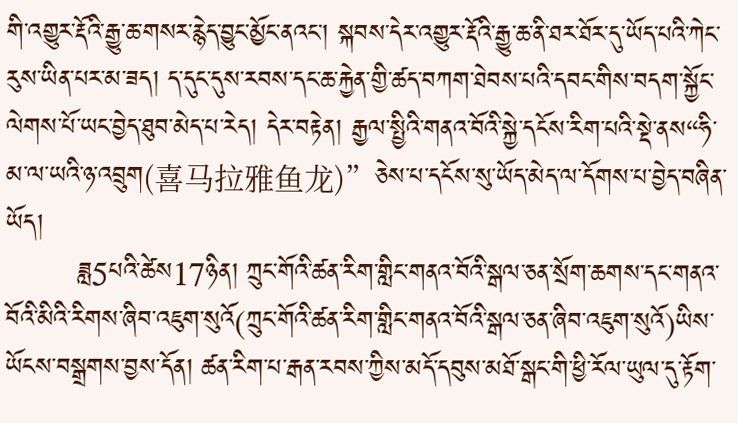གི་འགྱུར་རྡོའི་རྒྱུ་ཆ་གསར་རྙེད་བྱུང་མྱོང་ནའང་། སྐབས་དེར་འགྱུར་རྡོའི་རྒྱུ་ཆ་ནི་ཐར་ཐོར་དུ་ཡོད་པའི་ཀེང་རུས་ཡིན་པར་མ་ཟད། ད་དུང་དུས་རབས་དང་ཆ་རྐྱེན་གྱི་ཚད་བཀག་ཐེབས་པའི་དབང་གིས་བདག་སྐྱོང་ལེགས་པོ་ཡང་བྱེད་ཐུབ་མེད་པ་རེད། དེར་བརྟེན། རྒྱལ་སྤྱིའི་གནའ་བོའི་སྐྱེ་དངོས་རིག་པའི་སྡེ་ནས“ཧི་མ་ལ་ཡའི་ཉ་འབྲུག(喜马拉雅鱼龙)”ཅེས་པ་དངོས་སུ་ཡོད་མེད་ལ་དོགས་པ་བྱེད་བཞིན་ཡོད།
        ཟླ5པའི་ཚེས17ཉིན། ཀྲུང་གོའི་ཚན་རིག་གླིང་གནའ་བོའི་སྒལ་ཅན་སྲོག་ཆགས་དང་གནའ་བོའི་མིའི་རིགས་ཞིབ་འཇུག་སུའོ(ཀྲུང་གོའི་ཚན་རིག་གླིང་གནའ་བོའི་སྒལ་ཅན་ཞིབ་འཇུག་སུའོ)ཡིས་ཡོངས་བསྒྲགས་བྱས་དོན། ཚན་རིག་པ་རྒན་རབས་ཀྱིས་མདོ་དབུས་མཐོ་སྒང་གི་ཕྱི་རོལ་ཡུལ་དུ་རྟོག་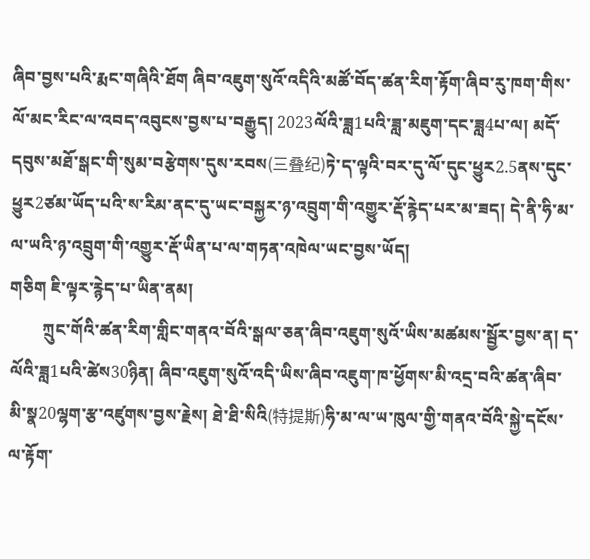ཞིབ་བྱས་པའི་རྨང་གཞིའི་ཐོག ཞིབ་འཇུག་སུའོ་འདིའི་མཚོ་བོད་ཚན་རིག་རྟོག་ཞིབ་རུ་ཁག་གིས་ལོ་མང་རིང་ལ་འབད་འབུངས་བྱས་པ་བརྒྱུད། 2023ལོའི་ཟླ1པའི་ཟླ་མཇུག་དང་ཟླ4པ་ལ། མདོ་དབུས་མཐོ་སྒང་གི་སུམ་བརྩེགས་དུས་རབས(三叠纪)ཏེ་ད་ལྟའི་བར་དུ་ལོ་དུང་ཕྱུར2.5ནས་དུང་ཕྱུར2ཙམ་ཡོད་པའི་ས་རིམ་ནང་དུ་ཡང་བསྐྱར་ཉ་འབྲུག་གི་འགྱུར་རྡོ་རྙེད་པར་མ་ཟད། དེ་ནི་ཧི་མ་ལ་ཡའི་ཉ་འབྲུག་གི་འགྱུར་རྡོ་ཡིན་པ་ལ་གཏན་འཁེལ་ཡང་བྱས་ཡོད།
གཅིག ཇི་ལྟར་རྙེད་པ་ཡིན་ནམ།
        ཀྲུང་གོའི་ཚན་རིག་གླིང་གནའ་བོའི་སྒལ་ཅན་ཞིབ་འཇུག་སུའོ་ཡིས་མཚམས་སྦྱོར་བྱས་ན། ད་ལོའི་ཟླ1པའི་ཚེས30ཉིན། ཞིབ་འཇུག་སུའོ་འདི་ཡིས་ཞིབ་འཇུག་ཁ་ཕྱོགས་མི་འདྲ་བའི་ཚན་ཞིབ་མི་སྣ20ལྷག་རྩ་འཛུགས་བྱས་རྗེས། ཐེ་ཐི་སིའི(特提斯)ཧི་མ་ལ་ཡ་ཁུལ་གྱི་གནའ་བོའི་སྐྱེ་དངོས་ལ་རྟོག་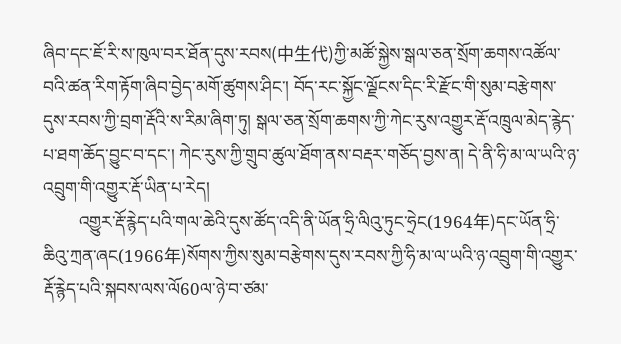ཞིབ་དང་ཇོ་རི་ས་ཁུལ་བར་ཐོན་དུས་རབས(中生代)ཀྱི་མཚོ་སྐྱེས་སྒལ་ཅན་སྲོག་ཆགས་འཚོལ་བའི་ཚན་རིག་རྟོག་ཞིབ་བྱེད་མགོ་ཚུགས་ཤིང་། བོད་རང་སྐྱོང་ལྗོངས་དིང་རི་རྫོང་གི་སུམ་བརྩེགས་དུས་རབས་ཀྱི་བྲག་རྡོའི་ས་རིམ་ཞིག་ཏུ། སྒལ་ཅན་སྲོག་ཆགས་ཀྱི་ཀེང་རུས་འགྱུར་རྡོ་འཁྲུལ་མེད་རྙེད་པ་ཐག་ཆོད་བྱུང་བ་དང་། ཀེང་རུས་ཀྱི་གྲུབ་ཚུལ་ཐོག་ནས་བརྡར་གཅོད་བྱས་ན། དེ་ནི་ཧི་མ་ལ་ཡའི་ཉ་འབྲུག་གི་འགྱུར་རྡོ་ཡིན་པ་རེད།
        འགྱུར་རྡོ་རྙེད་པའི་གལ་ཆེའི་དུས་ཚོད་འདི་ནི་ཡོན་ཧྲི་ལིའུ་ཏུང་ཧྲེང(1964年)དང་ཡོན་ཧྲི་ཆིའུ་ཀྲན་ཞང(1966年)སོགས་ཀྱིས་སུམ་བརྩེགས་དུས་རབས་ཀྱི་ཧི་མ་ལ་ཡའི་ཉ་འབྲུག་གི་འགྱུར་རྡོ་རྙེད་པའི་སྐབས་ལས་ལོ60ལ་ཉེ་བ་ཙམ་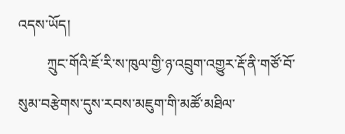འདས་ཡོད།
        ཀྲུང་གོའི་ཇོ་རི་ས་ཁུལ་གྱི་ཉ་འབྲུག་འགྱུར་རྡོ་ནི་གཙོ་བོ་སུམ་བརྩེགས་དུས་རབས་མཇུག་གི་མཚོ་མཐིལ་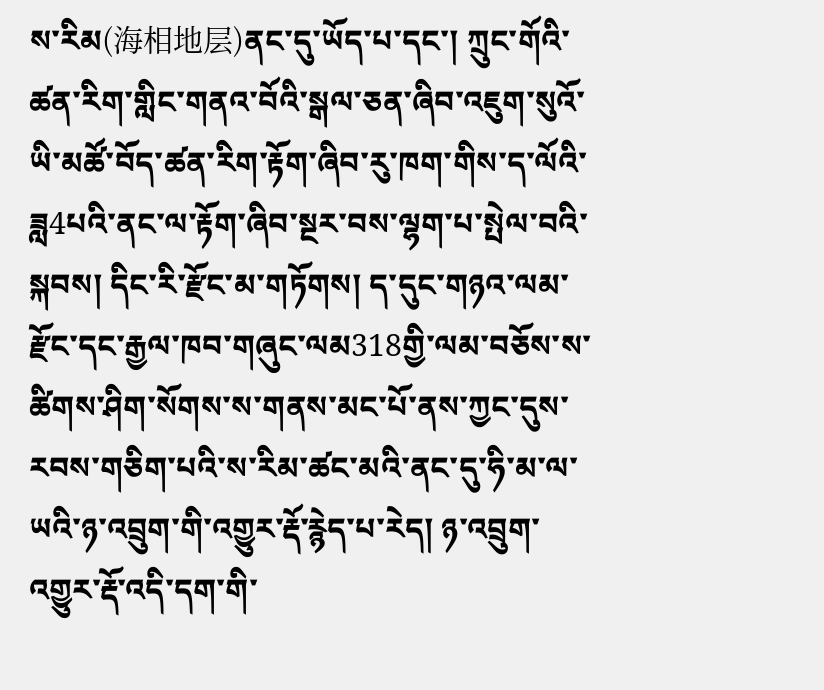ས་རིམ(海相地层)ནང་དུ་ཡོད་པ་དང་། ཀྲུང་གོའི་ཚན་རིག་གླིང་གནའ་བོའི་སྒལ་ཅན་ཞིབ་འཇུག་སུའོ་ཡི་མཚོ་བོད་ཚན་རིག་རྟོག་ཞིབ་རུ་ཁག་གིས་ད་ལོའི་ཟླ4པའི་ནང་ལ་རྟོག་ཞིབ་སྔར་བས་ལྷག་པ་སྤེལ་བའི་སྐབས། དིང་རི་རྫོང་མ་གཏོགས། ད་དུང་གཉའ་ལམ་རྫོང་དང་རྒྱལ་ཁབ་གཞུང་ལམ318གྱི་ལམ་བཅོས་ས་ཚིགས་ཤིག་སོགས་ས་གནས་མང་པོ་ནས་ཀྱང་དུས་རབས་གཅིག་པའི་ས་རིམ་ཚང་མའི་ནང་དུ་ཧི་མ་ལ་ཡའི་ཉ་འབྲུག་གི་འགྱུར་རྡོ་རྙེད་པ་རེད། ཉ་འབྲུག་འགྱུར་རྡོ་འདི་དག་གི་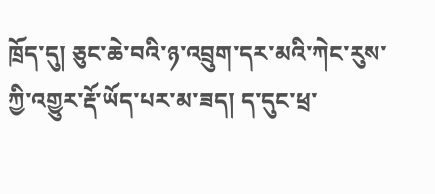ཁྲོད་དུ། ཅུང་ཆེ་བའི་ཉ་འབྲུག་དར་མའི་ཀེང་རུས་ཀྱི་འགྱུར་རྡོ་ཡོད་པར་མ་ཟད། ད་དུང་ཕྲ་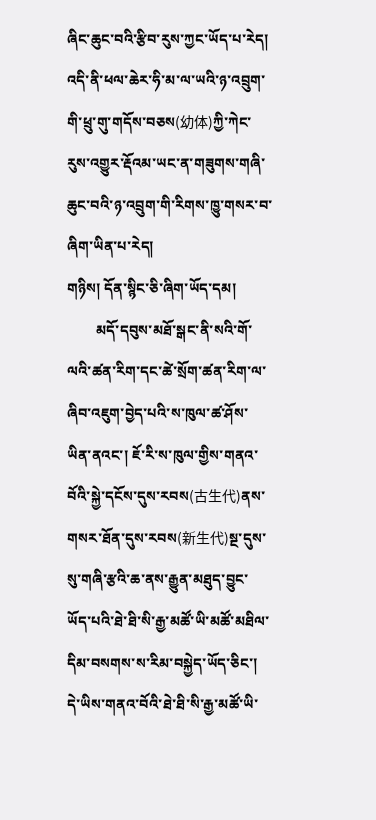ཞིང་ཆུང་བའི་རྩིབ་རུས་ཀྱང་ཡོད་པ་རེད། འདི་ནི་ཕལ་ཆེར་ཧི་མ་ལ་ཡའི་ཉ་འབྲུག་གི་ཕྲུ་གུ་གདོས་བཅས(幼体)ཀྱི་ཀེང་རུས་འགྱུར་རྡོའམ་ཡང་ན་གཟུགས་གཞི་ཆུང་བའི་ཉ་འབྲུག་གི་རིགས་ཁྱུ་གསར་བ་ཞིག་ཡིན་པ་རེད།
གཉིས། དོན་སྙིང་ཅི་ཞིག་ཡོད་དམ།
        མདོ་དབུས་མཐོ་སྒང་ནི་སའི་གོ་ལའི་ཚན་རིག་དང་ཚེ་སྲོག་ཚན་རིག་ལ་ཞིབ་འཇུག་བྱེད་པའི་ས་ཁུལ་ཚ་ཤོས་ཡིན་ནའང་། ཇོ་རི་ས་ཁུལ་གྱིས་གནའ་བོའི་སྐྱེ་དངོས་དུས་རབས(古生代)ནས་གསར་ཐོན་དུས་རབས(新生代)སྔ་དུས་སུ་གཞི་རྩའི་ཆ་ནས་རྒྱུན་མཐུད་བྱུང་ཡོད་པའི་ཐེ་ཐི་སི་རྒྱ་མཚོ་ཡི་མཚོ་མཐིལ་དིམ་བསགས་ས་རིམ་བསྐྱེད་ཡོད་ཅིང་། དེ་ཡིས་གནའ་བོའི་ཐེ་ཐི་སི་རྒྱ་མཚོ་ཡི་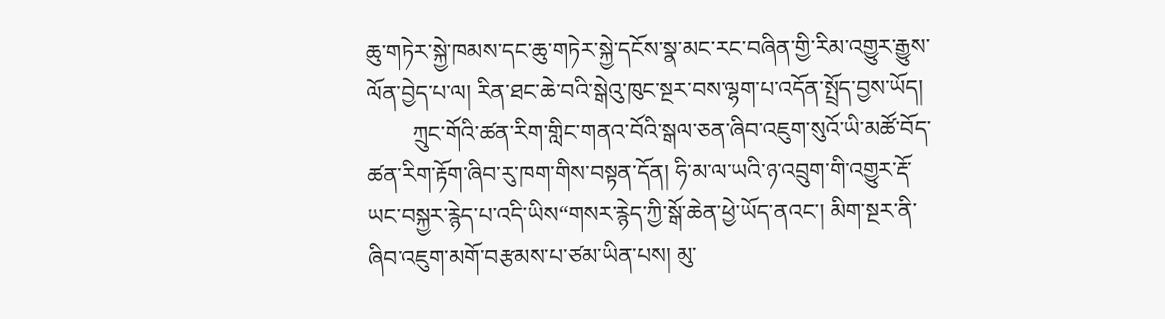ཆུ་གཏེར་སྐྱེ་ཁམས་དང་ཆུ་གཏེར་སྐྱེ་དངོས་སྣ་མང་རང་བཞིན་གྱི་རིམ་འགྱུར་རྒྱུས་ལོན་བྱེད་པ་ལ། རིན་ཐང་ཆེ་བའི་སྒེའུ་ཁུང་སྔར་བས་ལྷག་པ་འདོན་སྤྲོད་བྱས་ཡོད།
        ཀྲུང་གོའི་ཚན་རིག་གླིང་གནའ་བོའི་སྒལ་ཅན་ཞིབ་འཇུག་སུའོ་ཡི་མཚོ་བོད་ཚན་རིག་རྟོག་ཞིབ་རུ་ཁག་གིས་བསྟན་དོན། ཧི་མ་ལ་ཡའི་ཉ་འབྲུག་གི་འགྱུར་རྡོ་ཡང་བསྐྱར་རྙེད་པ་འདི་ཡིས“གསར་རྙེད་ཀྱི་སྒོ་ཆེན་ཕྱེ་ཡོད་ནའང་། མིག་སྔར་ནི་ཞིབ་འཇུག་མགོ་བརྩམས་པ་ཙམ་ཡིན་པས། མུ་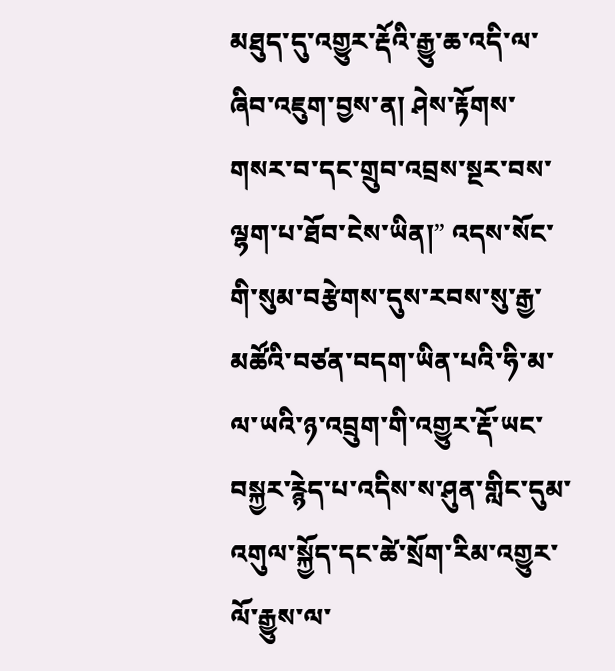མཐུད་དུ་འགྱུར་རྡོའི་རྒྱུ་ཆ་འདི་ལ་ཞིབ་འཇུག་བྱས་ན། ཤེས་རྟོགས་གསར་བ་དང་གྲུབ་འབྲས་སྔར་བས་ལྷག་པ་ཐོབ་ངེས་ཡིན།” འདས་སོང་གི་སུམ་བརྩེགས་དུས་རབས་སུ་རྒྱ་མཚོའི་བཙན་བདག་ཡིན་པའི་ཧི་མ་ལ་ཡའི་ཉ་འབྲུག་གི་འགྱུར་རྡོ་ཡང་བསྐྱར་རྙེད་པ་འདིས་ས་ཤུན་གླིང་དུམ་འགུལ་སྐྱོད་དང་ཚེ་སྲོག་རིམ་འགྱུར་ལོ་རྒྱུས་ལ་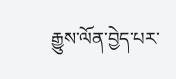རྒྱུས་ལོན་བྱེད་པར་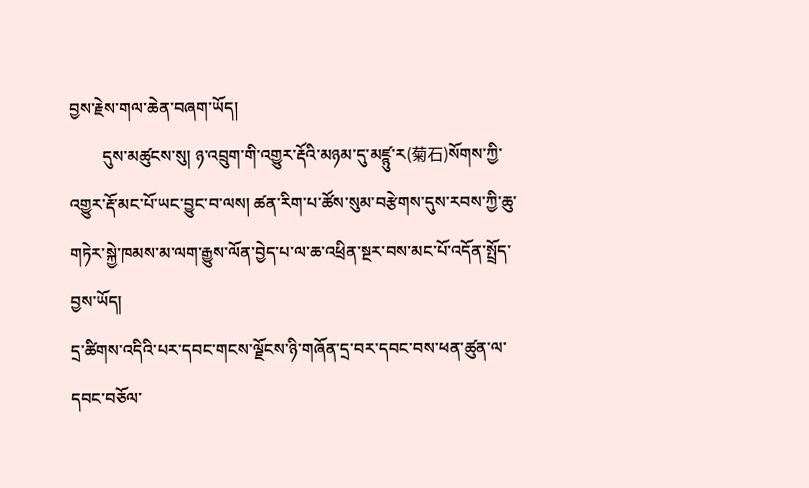བྱས་རྗེས་གལ་ཆེན་བཞག་ཡོད།
        དུས་མཚུངས་སུ། ཉ་འབྲུག་གི་འགྱུར་རྡོའི་མཉམ་དུ་མཛྙུ་ར(菊石)སོགས་ཀྱི་འགྱུར་རྡོ་མང་པོ་ཡང་བྱུང་བ་ལས། ཚན་རིག་པ་ཚོས་སུམ་བརྩེགས་དུས་རབས་ཀྱི་ཆུ་གཏེར་སྐྱེ་ཁམས་མ་ལག་རྒྱུས་ལོན་བྱེད་པ་ལ་ཆ་འཕྲིན་སྔར་བས་མང་པོ་འདོན་སྤྲོད་བྱས་ཡོད།
དྲ་ཚིགས་འདིའི་པར་དབང་གངས་ལྗོངས་ཉི་གཞོན་དྲ་བར་དབང་བས་ཕན་ཚུན་ལ་དབང་བཅོལ་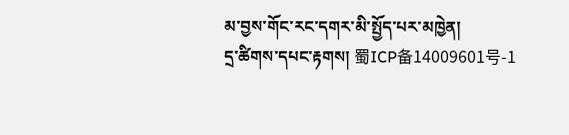མ་བྱས་གོང་རང་དགར་མི་སྤྱོད་པར་མཁྱེན།
དྲ་ཚིགས་དཔང་རྟགས། 蜀ICP备14009601号-1